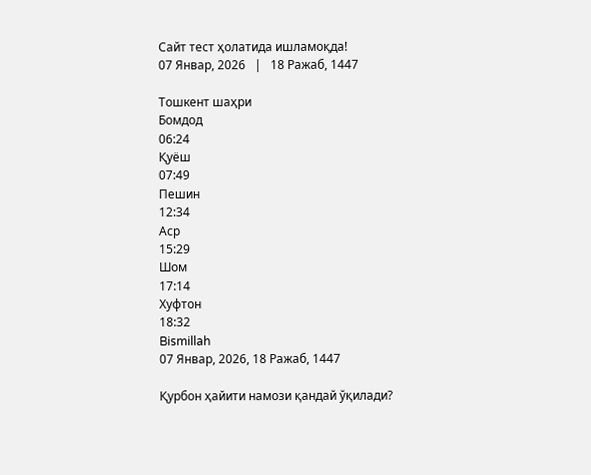Сайт тест ҳолатида ишламоқда!
07 Январ, 2026   |   18 Ражаб, 1447

Тошкент шаҳри
Бомдод
06:24
Қуёш
07:49
Пешин
12:34
Аср
15:29
Шом
17:14
Хуфтон
18:32
Bismillah
07 Январ, 2026, 18 Ражаб, 1447

Қурбон ҳайити намози қандай ўқилади?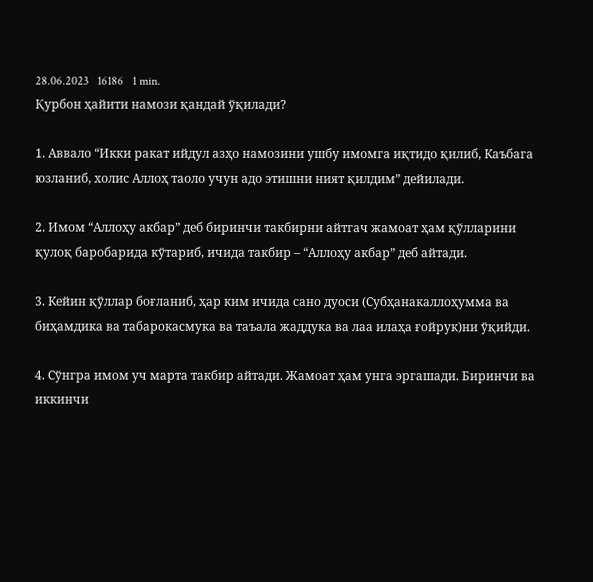28.06.2023   16186   1 min.
Қурбон ҳайити намози қандай ўқилади?

1. Аввало “Икки ракат ийдул азҳо намозини ушбу имомга иқтидо қилиб, Каъбага юзланиб, холис Аллоҳ таоло учун адо этишни ният қилдим” дейилади.

2. Имом “Аллоҳу акбар” деб биринчи такбирни айтгач жамоат ҳам қўлларини қулоқ баробарида кўтариб, ичида такбир – “Аллоҳу акбар” деб айтади.

3. Кейин қўллар боғланиб, ҳар ким ичида сано дуоси (Субҳанакаллоҳумма ва биҳамдика ва табарокасмука ва таъала жаддука ва лаа илаҳа ғойрук)ни ўқийди.

4. Сўнгра имом уч марта такбир айтади. Жамоат ҳам унга эргашади. Биринчи ва иккинчи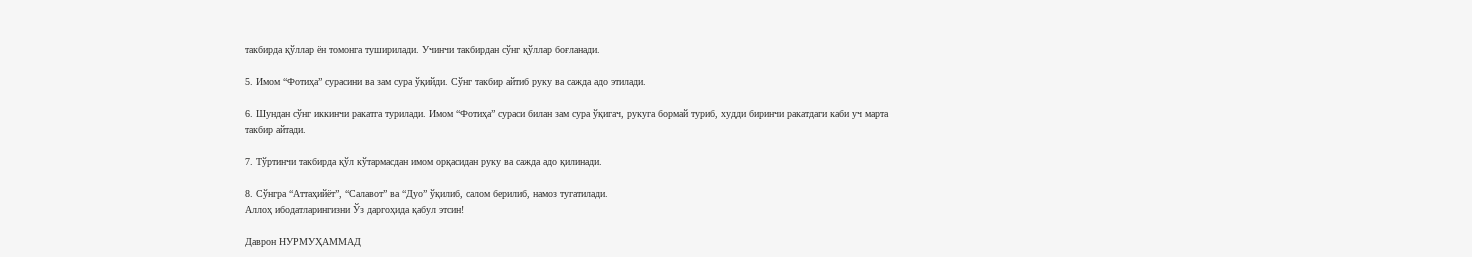такбирда қўллар ён томонга туширилади. Учинчи такбирдан сўнг қўллар боғланади.

5. Имом “Фотиҳа” сурасини ва зам сура ўқийди. Сўнг такбир айтиб руку ва сажда адо этилади.

6. Шундан сўнг иккинчи ракатга турилади. Имом “Фотиҳа” сураси билан зам сура ўқигач, рукуга бормай туриб, худди биринчи ракатдаги каби уч марта такбир айтади.

7. Тўртинчи такбирда қўл кўтармасдан имом орқасидан руку ва сажда адо қилинади.

8. Сўнгра “Аттаҳийёт”, “Салавот” ва “Дуо” ўқилиб, салом берилиб, намоз тугатилади.
Аллоҳ ибодатларингизни Ўз даргоҳида қабул этсин!

Даврон НУРМУҲАММАД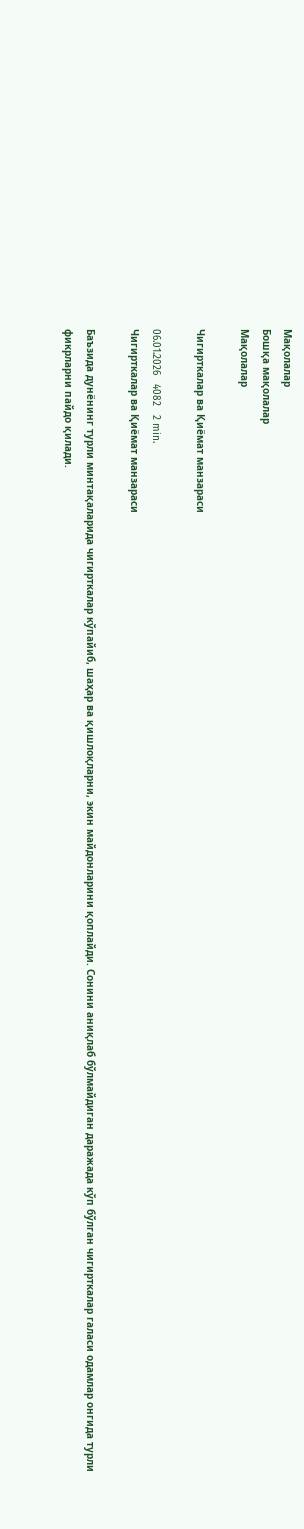Мақолалар
Бошқа мақолалар
Мақолалар

Чигирткалар ва Қиёмат манзараси

06.01.2026   4082   2 min.
Чигирткалар ва Қиёмат манзараси

Баъзида дунёнинг турли минтақаларида чигирткалар кўпайиб, шаҳар ва қишлоқларни, экин майдонларини қоплайди. Сонини аниқлаб бўлмайдиган даражада кўп бўлган чигирткалар галаси одамлар онгида турли фикрларни пайдо қилади.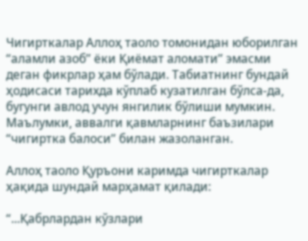Чигирткалар Аллоҳ таоло томонидан юборилган “аламли азоб” ёки Қиёмат аломати” эмасми деган фикрлар ҳам бўлади. Табиатнинг бундай ҳодисаси тарихда кўплаб кузатилган бўлса-да, бугунги авлод учун янгилик бўлиши мумкин. Маълумки, аввалги қавмларнинг баъзилари “чигиртка балоси” билан жазоланган.

Аллоҳ таоло Қуръони каримда чигирткалар ҳақида шундай марҳамат қилади:

“...Қабрлардан кўзлари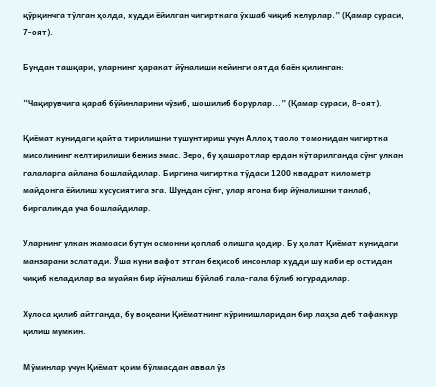қўрқинчга тўлган ҳолда, худди ёйилган чигирткага ўхшаб чиқиб келурлар.” (Қамар сураси, 7-оят).

Бундан ташқари, уларнинг ҳаракат йўналиши кейинги оятда баён қилинган:

“Чақирувчига қараб бўйинларини чўзиб, шошилиб борурлар...” (Қамар сураси, 8-оят).

Қиёмат кунидаги қайта тирилишни тушунтириш учун Аллоҳ таоло томонидан чигиртка мисолининг келтирилиши бежиз эмас. Зеро, бу ҳашаротлар ердан кўтарилганда сўнг улкан галаларга айлана бошлайдилар. Биргина чигиртка тўдаси 1200 квадрат километр майдонга ёйилиш хусусиятига эга. Шундан сўнг, улар ягона бир йўналишни танлаб, биргаликда уча бошлайдилар.

Уларнинг улкан жамоаси бутун осмонни қоплаб олишга қодир. Бу ҳолат Қиёмат кунидаги манзарани эслатади. Ўша куни вафот этган беҳисоб инсонлар худди шу каби ер остидан чиқиб келадилар ва муайян бир йўналиш бўйлаб гала-гала бўлиб югурадилар.

Хулоса қилиб айтганда, бу воқеани Қиёматнинг кўринишларидан бир лаҳза деб тафаккур қилиш мумкин.

Мўминлар учун Қиёмат қоим бўлмасдан аввал ўз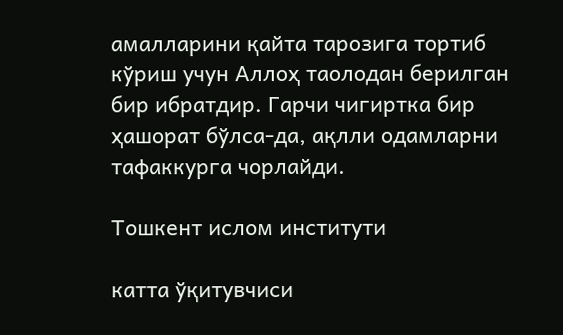амалларини қайта тарозига тортиб кўриш учун Аллоҳ таолодан берилган бир ибратдир. Гарчи чигиртка бир ҳашорат бўлса-да, ақлли одамларни тафаккурга чорлайди.

Тошкент ислом институти

катта ўқитувчиси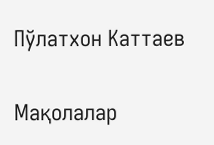Пўлатхон Каттаев

Мақолалар